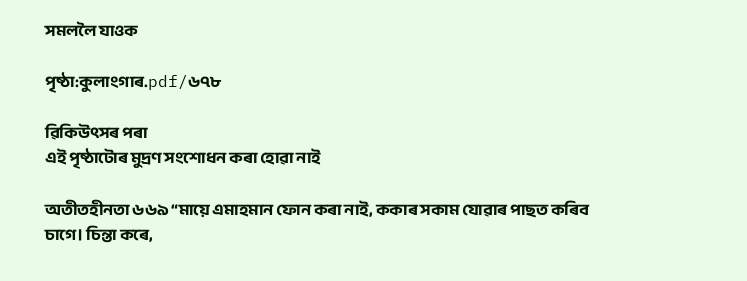সমললৈ যাওক

পৃষ্ঠা:কুলাংগাৰ.pdf/৬৭৮

ৱিকিউৎসৰ পৰা
এই পৃষ্ঠাটোৰ মুদ্ৰণ সংশোধন কৰা হোৱা নাই

অতীতহীনতা ৬৬৯ “মায়ে এমাহমান ফোন কৰা নাই, ককাৰ সকাম যোৱাৰ পাছত কৰিব চাগে। চিন্তা কৰে,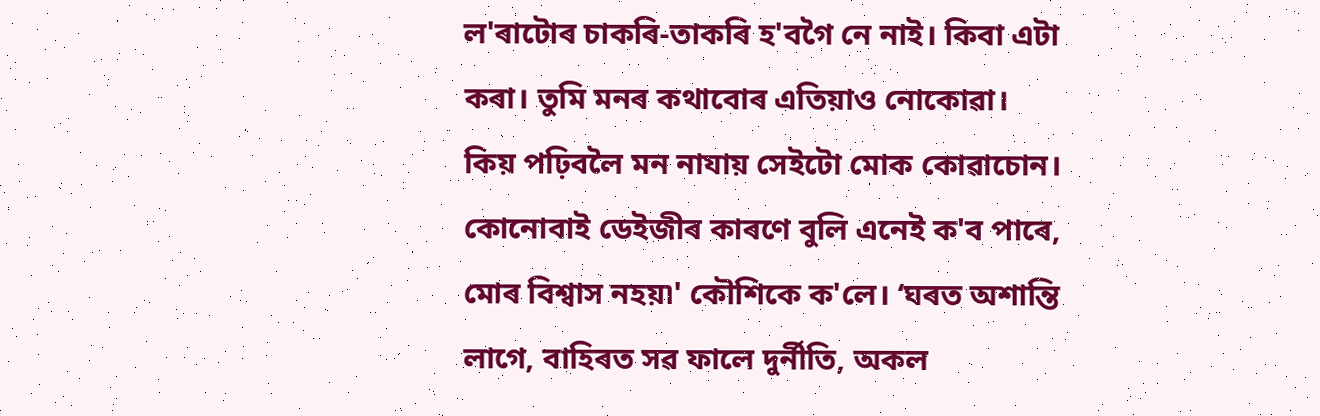ল'ৰাটোৰ চাকৰি-তাকৰি হ'বগৈ নে নাই। কিবা এটা কৰা। তুমি মনৰ কথাবোৰ এতিয়াও নোকোৱা। কিয় পঢ়িবলৈ মন নাযায় সেইটো মোক কোৱাচোন। কোনোবাই ডেইজীৰ কাৰণে বুলি এনেই ক'ব পাৰে, মোৰ বিশ্বাস নহয়৷' কৌশিকে ক'লে। ‘ঘৰত অশান্তি লাগে, বাহিৰত সৱ ফালে দুৰ্নীতি, অকল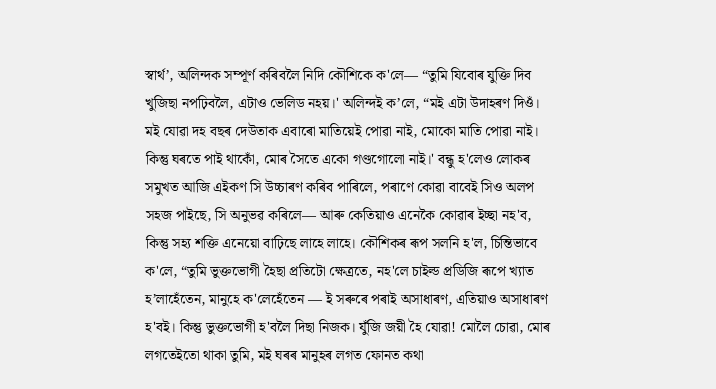স্বাৰ্থ’, অলিন্দক সম্পূৰ্ণ কৰিবলৈ নিদি কৌশিকে ক'লে— “তুমি যিবোৰ যুক্তি দিব খুজিছা নপঢ়িবলৈ, এটাও ভেলিড নহয়।' অলিন্দই ক’লে, “মই এটা উদাহৰণ দিওঁ। ম‍ই যোৱা দহ বছৰ দেউতাক এবাৰো মাতিয়েই পোৱা নাই, মোকো মাতি পোৱা নাই। কিন্তু ঘৰতে পাই থাকোঁ, মোৰ সৈতে একো গণ্ডগোলো নাই।' বন্ধু হ'লেও লোকৰ সমুখত আজি এইকণ সি উচ্চাৰণ কৰিব পাৰিলে, পৰাণে কোৱা বাবেই সিও অলপ সহজ পাইছে, সি অনুভৱ কৰিলে— আৰু কেতিয়াও এনেকৈ কোৱাৰ ইচ্ছা নহ'ব, কিন্তু সহ্য শক্তি এনেয়ো বাঢ়িছে লাহে লাহে। কৌশিকৰ ৰূপ সলনি হ'ল, চিন্তিভাবে ক'লে, “তুমি ভুক্তভোগী হৈছা প্ৰতিটো ক্ষেত্ৰতে, নহ'লে চাইল্ড প্ৰডিজি ৰূপে খ্যাত হ’লাহেঁতেন, মানুহে ক'লেহেঁতেন — ই সৰুৰে পৰাই অসাধাৰণ, এতিয়াও অসাধাৰণ হ'বই। কিন্তু ভুক্তভোগী হ'বলৈ দিছা নিজক। যুঁজি জয়ী হৈ যোৱা! মোলৈ চোৱা, মোৰ লগতেইতো থাকা তুমি, মই ঘৰৰ মানুহৰ লগত ফোনত কথা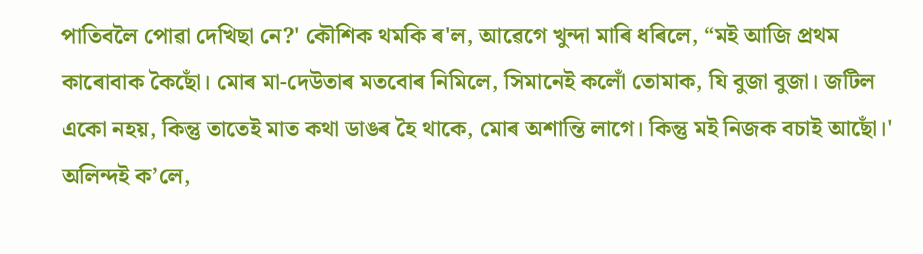পাতিবলৈ পোৱা দেখিছা নে?' কৌশিক থমকি ৰ'ল, আৱেগে খুন্দা মাৰি ধৰিলে, “মই আজি প্ৰথম কাৰোবাক কৈছোঁ। মোৰ মা-দেউতাৰ মতবোৰ নিমিলে, সিমানেই কলোঁ তোমাক, যি বুজা বুজা। জটিল একো নহয়, কিন্তু তাতেই মাত কথা ডাঙৰ হৈ থাকে, মোৰ অশান্তি লাগে। কিন্তু মই নিজক বচাই আছোঁ।' অলিন্দই ক’লে,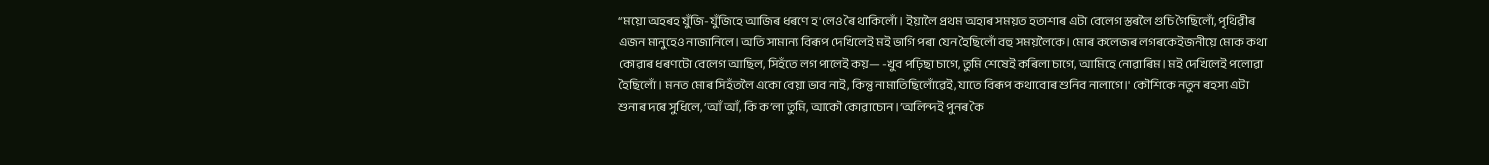“ময়ো অহৰহ যুঁজি-যুঁজিহে আজিৰ ধৰণে হ'লেও ৰৈ থাকিলোঁ। ইয়ালৈ প্ৰথম অহাৰ সময়ত হতাশাৰ এটা বেলেগ স্তৰলৈ গুচি গৈছিলোঁ, পৃথিৱীৰ এজন মানুহেও নাজানিলে। অতি সামান্য বিৰূপ দেখিলেই মই ভাগি পৰা যেন হৈছিলোঁ বহু সময়লৈকে। মোৰ কলেজৰ লগৰকেইজনীয়ে মোক কথা কোৱাৰ ধৰণটো বেলেগ আছিল, সিহঁতে লগ পালেই কয়— -খুব পঢ়িছা চাগে, তুমি শেষেই কৰিলা চাগে, আমিহে নোৱাৰিম। মই দেখিলেই পলোৱা হৈছিলোঁ। মনত মোৰ সিহঁতলৈ একো বেয়া ভাব নাই, কিন্তু নামাতিছিলোঁৱেই, যাতে বিৰূপ কথাবোৰ শুনিব নালাগে।' কৌশিকে নতুন ৰহস্য এটা শুনাৰ দৰে সুধিলে, ‘আঁ আঁ, কি ক’লা তুমি, আকৌ কোৱাচোন।’অলিন্দই পুনৰ কৈ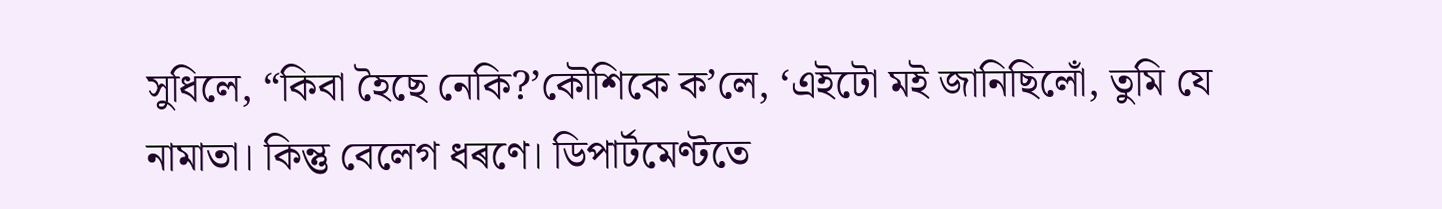সুধিলে, “কিবা হৈছে নেকি?’কৌশিকে ক’লে, ‘এইটো মই জানিছিলোঁ, তুমি যে নামাতা। কিন্তু বেলেগ ধৰণে। ডিপাৰ্টমেণ্টতে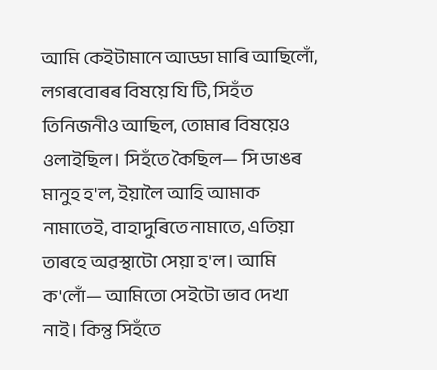আমি কেইটামানে আড্ডা মাৰি আছিলোঁ, লগৰবোৰৰ বিষয়ে যি টি, সিহঁত তিনিজনীও আছিল, তোমাৰ বিষয়েও ওলাইছিল। সিহঁতে কৈছিল— সি ডাঙৰ মানুহ হ'ল, ইয়ালৈ আহি আমাক নামাতেই, বাহাদুৰিতে নামাতে, এতিয়া তাৰহে অৱস্থাটো সেয়া হ'ল। আমি ক'লোঁ— আমিতো সেইটো ভাব দেখা নাই। কিন্তু সিহঁতে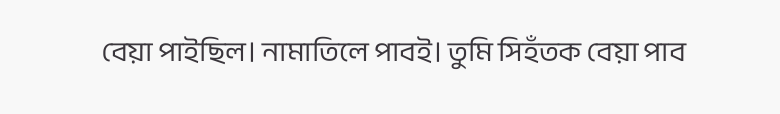বেয়া পাইছিল। নামাতিলে পাবই। তুমি সিহঁতক বেয়া পাব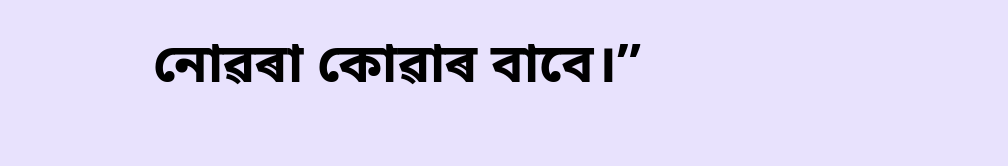নোৱৰা কোৱাৰ বাবে।”